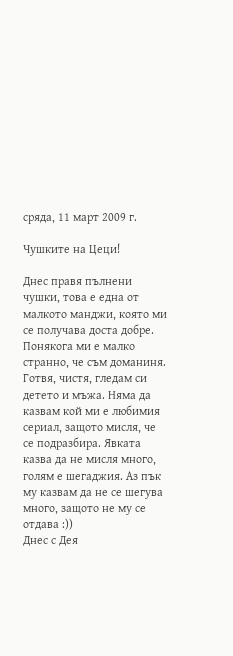сряда, 11 март 2009 г.

Чушките на Цеци!

Днес правя пълнени чушки, това е една от малкото манджи, която ми се получава доста добре. Понякога ми е малко странно, че съм доманиня. Готвя, чистя, гледам си детето и мъжа. Няма да казвам кой ми е любимия сериал, защото мисля, че се подразбира. Явката казва да не мисля много, голям е шегаджия. Аз пък му казвам да не се шегува много, защото не му се отдава :))
Днес с Дея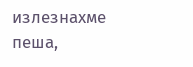излезнахме пеша,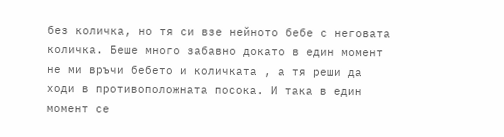без количка, но тя си взе нейното бебе с неговата количка. Беше много забавно докато в един момент не ми връчи бебето и количката , а тя реши да ходи в противоположната посока. И така в един момент се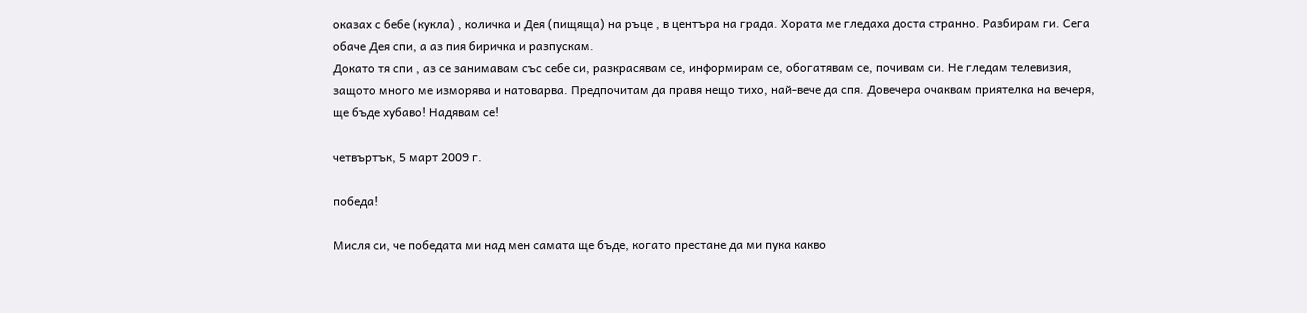оказах с бебе (кукла) , количка и Дея (пищяща) на ръце , в центъра на града. Хората ме гледаха доста странно. Разбирам ги. Сега обаче Дея спи, а аз пия биричка и разпускам.
Докато тя спи , аз се занимавам със себе си, разкрасявам се, информирам се, обогатявам се, почивам си. Не гледам телевизия, защото много ме изморява и натоварва. Предпочитам да правя нещо тихо, най-вече да спя. Довечера очаквам приятелка на вечеря, ще бъде хубаво! Надявам се!

четвъртък, 5 март 2009 г.

победа!

Мисля си, че победата ми над мен самата ще бъде, когато престане да ми пука какво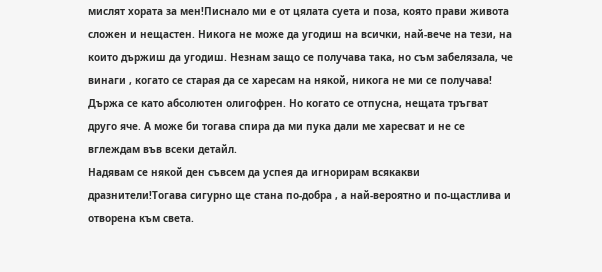мислят хората за мен!Писнало ми е от цялата суета и поза, която прави живота сложен и нещастен. Никога не може да угодиш на всички, най-вече на тези, на които държиш да угодиш. Незнам защо се получава така, но съм забелязала, че винаги , когато се старая да се харесам на някой, никога не ми се получава! Държа се като абсолютен олигофрен. Но когато се отпусна, нещата тръгват друго яче. А може би тогава спира да ми пука дали ме харесват и не се вглеждам във всеки детайл.
Надявам се някой ден съвсем да успея да игнорирам всякакви дразнители!Тогава сигурно ще стана по-добра , а най-вероятно и по-щастлива и отворена към света.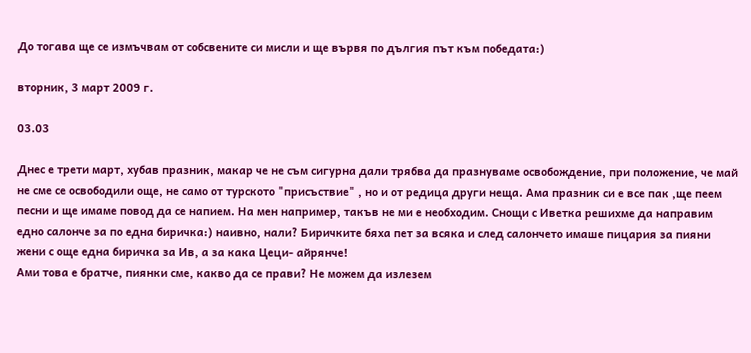До тогава ще се измъчвам от собсвените си мисли и ще вървя по дългия път към победата:)

вторник, 3 март 2009 г.

03.03

Днес е трети март, хубав празник, макар че не съм сигурна дали трябва да празнуваме освобождение, при положение, че май не сме се освободили още, не само от турското "присъствие" , но и от редица други неща. Ама празник си е все пак ,ще пеем песни и ще имаме повод да се напием. На мен например, такъв не ми е необходим. Снощи с Иветка решихме да направим едно салонче за по една биричка:) наивно, нали? Биричките бяха пет за всяка и след салончето имаше пицария за пияни жени с още една биричка за Ив, а за кака Цеци- айрянче!
Ами това е братче, пиянки сме, какво да се прави? Не можем да излезем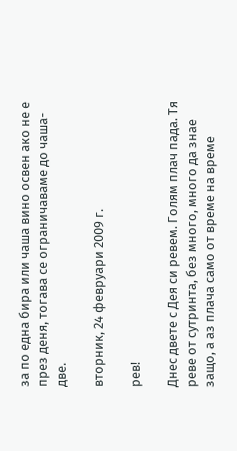за по една бира или чаша вино освен ако не е през деня, тогава се ограничаваме до чаша-две.

вторник, 24 февруари 2009 г.

рев!

Днес двете с Дея си ревем. Голям плач пада. Тя реве от сутринта, без много, много да знае защо, а аз плача само от време на време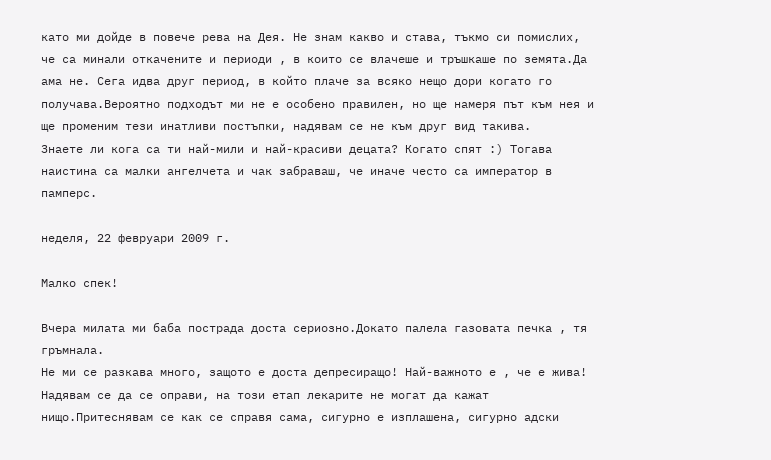като ми дойде в повече рева на Дея. Не знам какво и става, тъкмо си помислих, че са минали откачените и периоди , в които се влачеше и тръшкаше по земята.Да ама не. Сега идва друг период, в който плаче за всяко нещо дори когато го получава.Вероятно подходът ми не е особено правилен, но ще намеря път към нея и ще променим тези инатливи постъпки, надявам се не към друг вид такива.
Знаете ли кога са ти най-мили и най-красиви децата? Когато спят :) Тогава наистина са малки ангелчета и чак забраваш, че иначе често са император в памперс.

неделя, 22 февруари 2009 г.

Малко спек!

Вчера милата ми баба пострада доста сериозно.Докато палела газовата печка , тя гръмнала.
Не ми се разкава много, защото е доста депресиращо! Най-важното е , че е жива! Надявам се да се оправи, на този етап лекарите не могат да кажат нищо.Притеснявам се как се справя сама, сигурно е изплашена, сигурно адски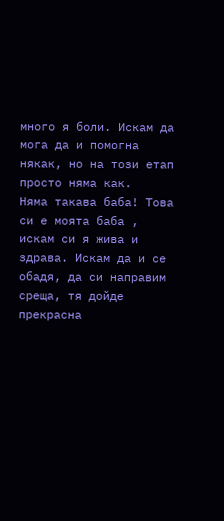много я боли. Искам да мога да и помогна някак, но на този етап просто няма как.
Няма такава баба! Това си е моята баба , искам си я жива и здрава. Искам да и се обадя, да си направим среща, тя дойде прекрасна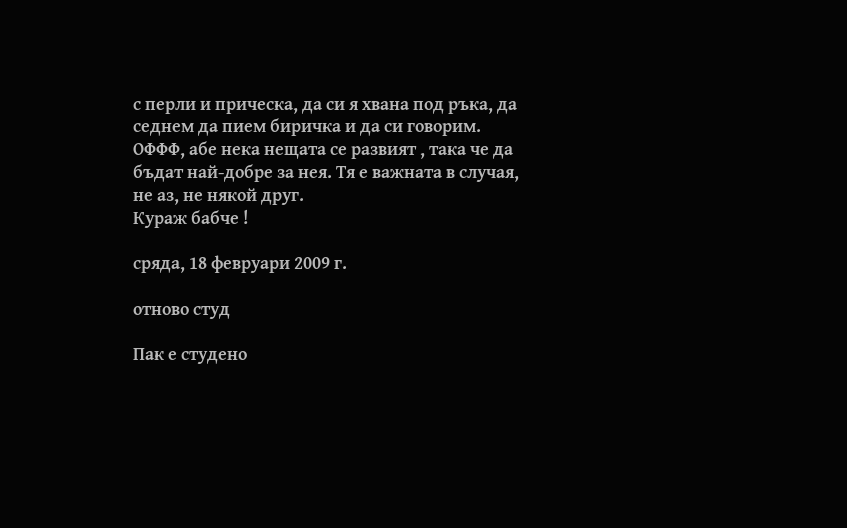с перли и прическа, да си я хвана под ръка, да седнем да пием биричка и да си говорим. ОФФФ, абе нека нещата се развият , така че да бъдат най-добре за нея. Тя е важната в случая, не аз, не някой друг.
Кураж бабче !

сряда, 18 февруари 2009 г.

отново студ

Пак е студено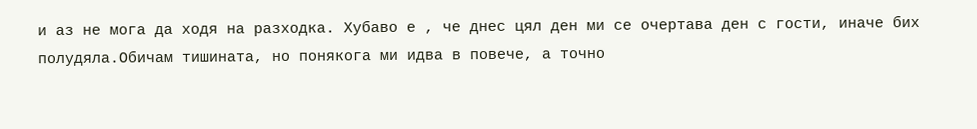и аз не мога да ходя на разходка. Хубаво е , че днес цял ден ми се очертава ден с гости, иначе бих полудяла.Обичам тишината, но понякога ми идва в повече, а точно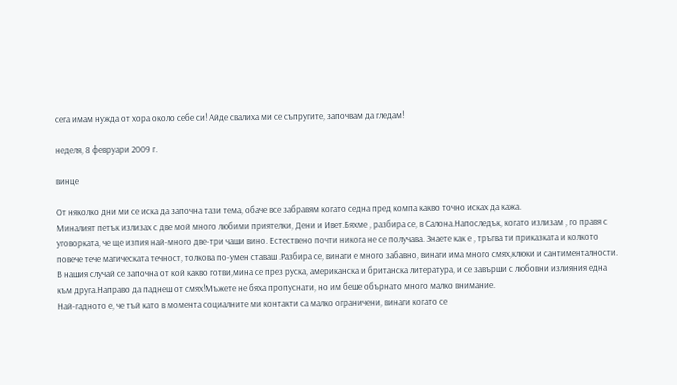сега имам нужда от хора около себе си! Айде свалиха ми се съпругите, започвам да гледам!

неделя, 8 февруари 2009 г.

винце

От няколко дни ми се иска да започна тази тема, обаче все забравям когато седна пред компа какво точно исках да кажа.
Миналият петък излизах с две мой много любими приятелки, Дени и Ивет.Бяхме , разбира се, в Салона.Напоследък, когато излизам , го правя с уговорката, че ще изпия най-много две-три чаши вино. Естествено почти никога не се получава. Знаете как е , тръгва ти приказката и колкото повече тече магическата течност, толкова по-умен ставаш .Разбира се, винаги е много забавно, винаги има много смях,клюки и сантименталности. В нашия случай се започна от кой какво готви,мина се през руска, американска и британска литература, и се завърши с любовни излияния една към друга.Направо да паднеш от смях!Мъжете не бяха пропуснати, но им беше обърнато много малко внимание.
Най-гадното е, че тъй като в момента социалните ми контакти са малко ограничени, винаги когато се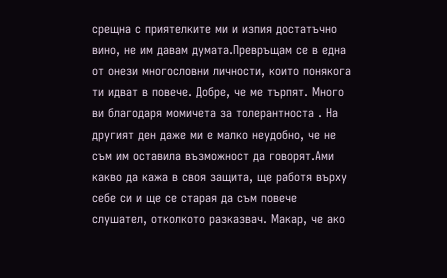срещна с приятелките ми и изпия достатъчно вино, не им давам думата.Превръщам се в една от онези многословни личности, които понякога ти идват в повече. Добре, че ме търпят. Много ви благодаря момичета за толерантноста . На другият ден даже ми е малко неудобно, че не съм им оставила възможност да говорят.Ами какво да кажа в своя защита, ще работя върху себе си и ще се старая да съм повече слушател, отколкото разказвач. Макар, че ако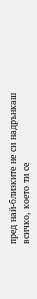пред най-близките не си надрънкаш всичко, което ти се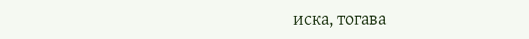иска, тогава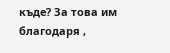къде? За това им благодаря ,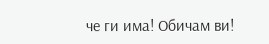че ги има! Обичам ви!